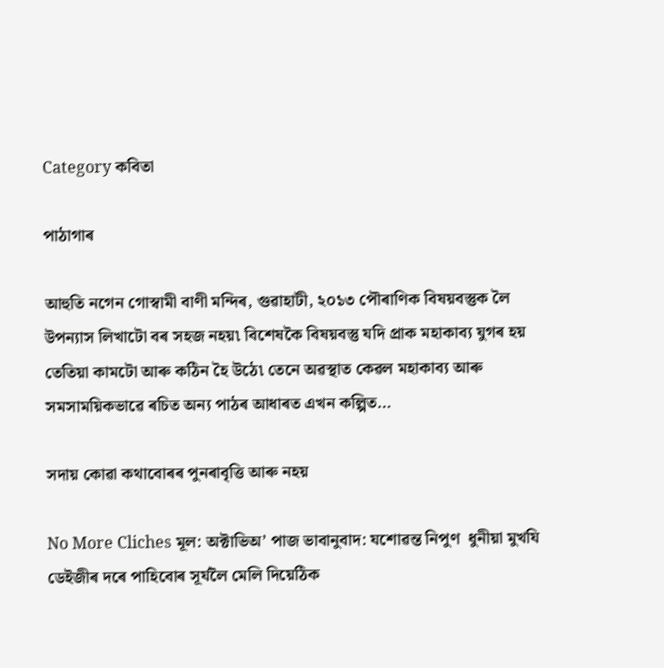Category কবিতা

পাঠাগাৰ

আহুতি নগেন গোস্বামী বাণী মন্দিৰ, গুৱাহাটী, ২০১৩ পৌৰাণিক বিষয়বস্তুক লৈ উপন্যাস লিখাটো বৰ সহজ নহয়৷ বিশেষকৈ বিষয়বস্তু যদি প্ৰাক মহাকাব্য যুগৰ হয় তেতিয়া কামটো আৰু কঠিন হৈ উঠে৷ তেনে অৱস্থাত কেৱল মহাকাব্য আৰু সমসাময়িকভাৱে ৰচিত অন্য পাঠৰ আধাৰত এখন কল্পিত…

সদায় কোৱা কথাবোৰৰ পুনৰাবৃত্তি আৰু নহয়

No More Cliches মূল: অক্টাভিঅ’ পাজ ভাবানুবাদ: যশোৱন্ত নিপুণ  ধুনীয়া মুখযি ডেইজীৰ দৰে পাহিবোৰ সূৰ্যলৈ মেলি দিয়েঠিক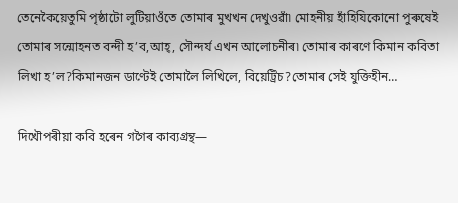তেনেকৈয়েতুমি পৃষ্ঠাটো লুটিয়াওঁতে তোমাৰ মুখখন দেখুওৱাঁ৷ মোহনীয় হাঁহিযিকোনো পুৰুষেই তোমাৰ সন্মোহনত বন্দী হ’ব,আহ্, সৌন্দৰ্য এখন আলোচনীৰ৷ তোমাৰ কাৰণে কিমান কবিতা লিখা হ’ল?কিমানজন ডাণ্টেই তোমালৈ লিখিলে, বিয়েট্ৰিচ?তোমাৰ সেই যুক্তিহীন…

দিখৌপৰীয়া কবি হৰেন গগৈৰ কাব্যগ্রন্থ—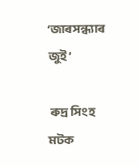‘জাৰসন্ধ্যাৰ জুই’

 ৰুদ্ৰ সিংহ মটক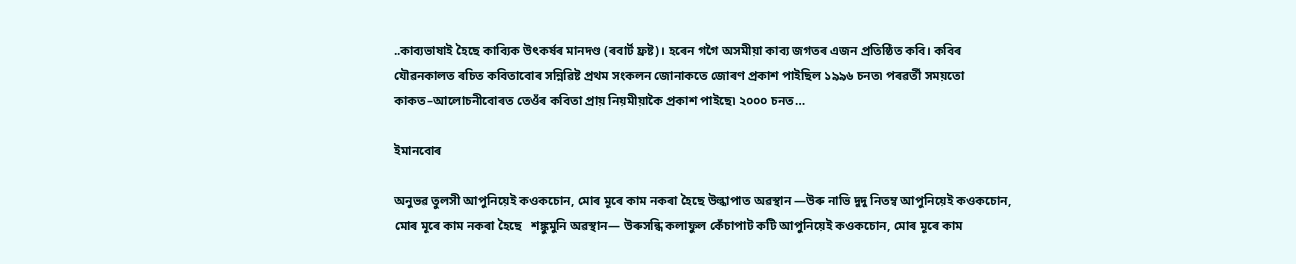..কাব্যভাষাই হৈছে কাব্যিক উৎকৰ্ষৰ মানদণ্ড (ৰবার্ট ফ্রষ্ট)। হৰেন গগৈ অসমীয়া কাব্য জগতৰ এজন প্রতিষ্ঠিত কবি। কবিৰ যৌৱনকালত ৰচিত কবিতাবোৰ সন্নিৱি‍ষ্ট প্রথম সংকলন জোনাকতে জোৰণ প্ৰকাশ পাইছিল ১৯৯৬ চনত৷ পৰৱৰ্তী সময়তো কাকত–আলোচনীবোৰত তেওঁৰ কবিতা প্রায় নিয়মীয়াকৈ প্ৰকাশ পাইছে৷ ২০০০ চনত…

ইমানবোৰ

অনুভৱ তুলসী আপুনিয়েই কওকচোন, মোৰ মূৰে কাম নকৰা হৈছে উল্কাপাত অৱস্থান —উৰু নাভি দুদু নিতম্ব আপুনিয়েই কওকচোন, মোৰ মূৰে কাম নকৰা হৈছে   শঙ্কুমুনি অৱস্থান— উৰুসন্ধি কলাফুল কেঁচাপাট কটি আপুনিয়েই কওকচোন, মোৰ মূৰে কাম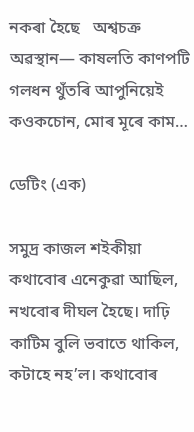নকৰা হৈছে   অশ্বচক্র অৱস্থান— কাষলতি কাণপটি গলধন থুঁতৰি আপুনিয়েই কওকচোন, মোৰ মূৰে কাম…

ডেটিং (এক)

সমুদ্ৰ কাজল শইকীয়া কথাবোৰ এনেকুৱা আছিল, নখবোৰ দীঘল হৈছে। দাঢ়ি কাটিম বুলি ভবাতে থাকিল, কটাহে নহ’ল। কথাবোৰ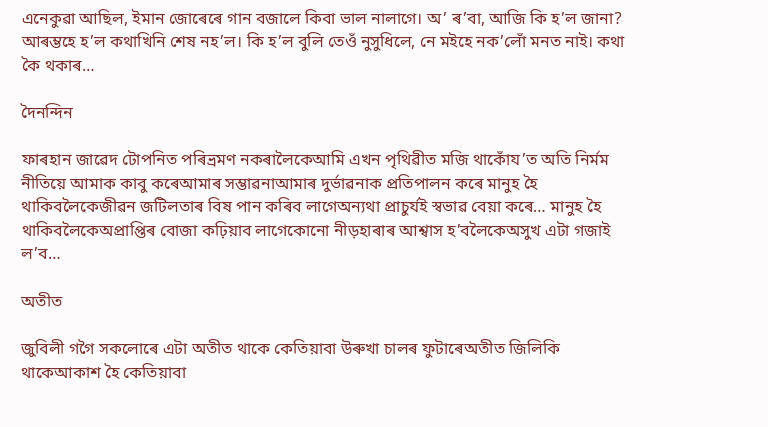এনেকুৱা আছিল, ইমান জোৰেৰে গান বজালে কিবা ভাল নালাগে। অ’ ৰ’বা, আজি কি হ’ল জানা? আৰম্ভহে হ’ল কথাখিনি শেষ নহ’ল। কি হ’ল বুলি তেওঁ নুসুধিলে, নে মইহে নক’লোঁ মনত নাই। কথা কৈ থকাৰ…

দৈনন্দিন

ফাৰহান জাৱেদ টোপনিত পৰিভ্ৰমণ নকৰালৈকেআমি এখন পৃথিৱীত মজি থাকোঁয’ত অতি নিৰ্মম নীতিয়ে আমাক কাবু কৰেআমাৰ সম্ভাৱনাআমাৰ দুৰ্ভাৱনাক প্ৰতিপালন কৰে মানুহ হৈ থাকিবলৈকেজীৱন জটিলতাৰ বিষ পান কৰিব লাগেঅন্যথা প্ৰাচুৰ্যই স্বভাৱ বেয়া কৰে… মানুহ হৈ থাকিবলৈকেঅপ্ৰাপ্তিৰ বোজা কঢ়িয়াব লাগেকোনো নীড়হাৰাৰ আশ্বাস হ’বলৈকেঅসুখ এটা গজাই ল’ব…

অতীত

জুবিলী গগৈ সকলোৰে এটা অতীত থাকে কেতিয়াবা উৰুখা চালৰ ফুটাৰেঅতীত জিলিকি থাকেআকাশ হৈ কেতিয়াবা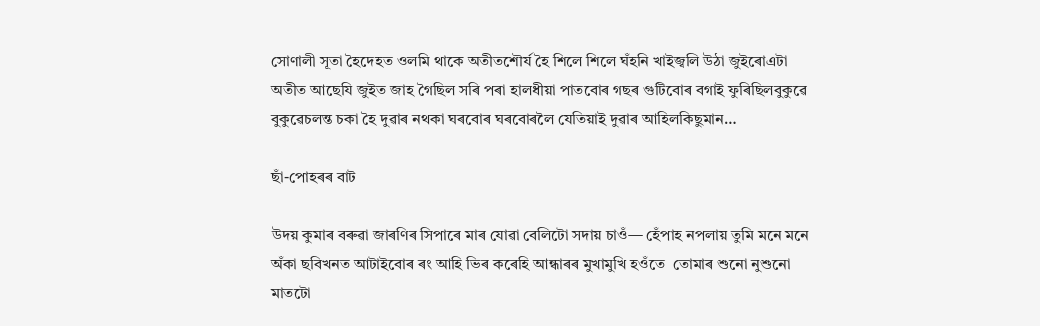সোণালী সূতা হৈদেহত ওলমি থাকে অতীতশৌৰ্য হৈ শিলে শিলে ঘঁহনি খাইজ্বলি উঠা জুইৰোএটা অতীত আছেযি জুইত জাহ গৈছিল সৰি পৰা হালধীয়া পাতবোৰ গছৰ গুটিবোৰ বগাই ফুৰিছিলবুকুৱে বুকুৱেচলন্ত চকা হৈ দুৱাৰ নথকা ঘৰবোৰ ঘৰবোৰলৈ যেতিয়াই দুৱাৰ আহিলকিছুমান…

ছাঁ-পোহৰৰ বাট

উদয় কুমাৰ বৰুৱা জাৰণিৰ সিপাৰে মাৰ যোৱা বেলিটো সদায় চাওঁ— হেঁপাহ নপলায় তুমি মনে মনে অঁকা ছবিখনত আটাইবোৰ ৰং আহি ভিৰ কৰেহি আন্ধাৰৰ মুখামুখি হওঁতে  তোমাৰ শুনো নুশুনো মাতটো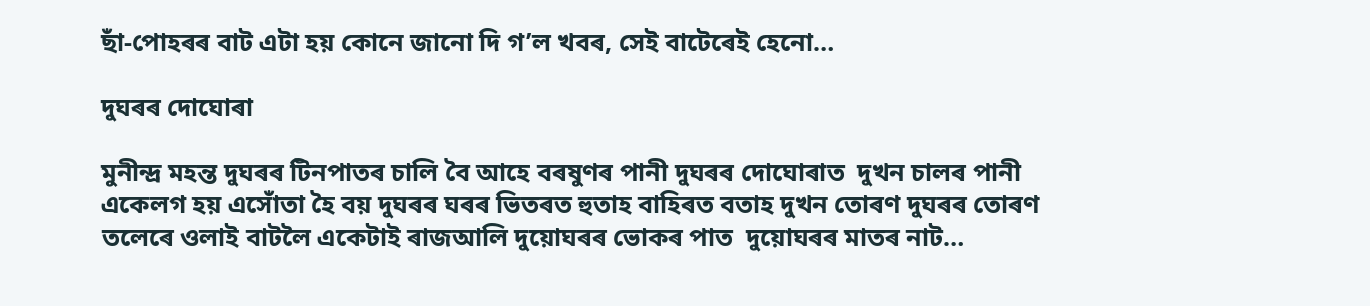ছাঁ-পোহৰৰ বাট এটা হয় কোনে জানো দি গ’ল খবৰ, সেই বাটেৰেই হেনো…

দুঘৰৰ দোঘোৰা

মুনীন্দ্ৰ মহন্ত দুঘৰৰ টিনপাতৰ চালি বৈ আহে বৰষুণৰ পানী দুঘৰৰ দোঘোৰাত  দুখন চালৰ পানী একেলগ হয় এসোঁতা হৈ বয় দুঘৰৰ ঘৰৰ ভিতৰত হুতাহ বাহিৰত বতাহ দুখন তোৰণ দুঘৰৰ তোৰণ তলেৰে ওলাই বাটলৈ একেটাই ৰাজআলি দুয়োঘৰৰ ভোকৰ পাত  দুয়োঘৰৰ মাতৰ নাট…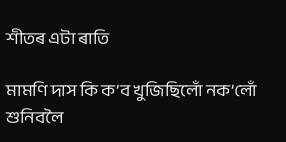শীতৰ এটা ৰাতি

মামণি দাস কি ক’ব খুজিছিলোঁ নক’লোঁ শুনিবলৈ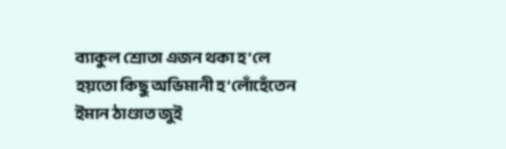ব্যাকুল শ্ৰোতা‌ এজন থকা হ’লে হয়তো কিছু অভিমানী হ’লোঁহেঁতেন ইমান ঠাণ্ডাত জুই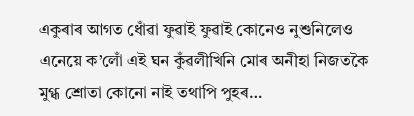একুৰাৰ আগত ধোঁৱা ফুৱাই ফুৱাই কোনেও নুশুনিলেও এনেয়ে ক’লোঁ এই ঘন কুঁৱলীখিনি মোৰ অনীহা নিজতকৈ মুগ্ধ শ্ৰোতা কোনো নাই তথাপি পুহৰ…